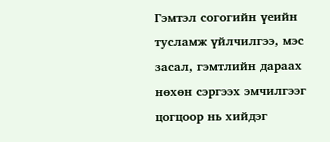Гэмтэл согогийн үеийн тусламж үйлчилгээ, мэс засал, гэмтлийн дараах нөхөн сэргээх эмчилгээг цогцоор нь хийдэг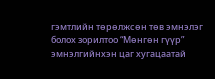гэмтлийн төрөлжсөн төв эмнэлэг болох зорилтоо “Мөнгөн гүүр” эмнэлгийнхэн цаг хугацаатай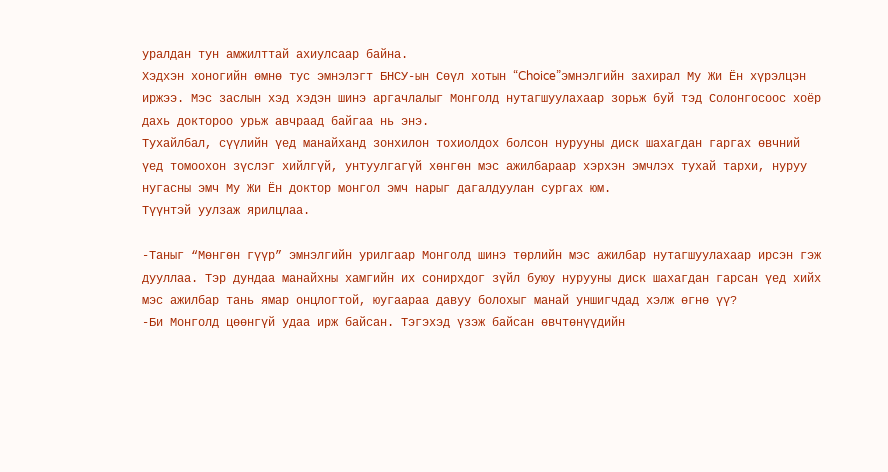уралдан тун амжилттай ахиулсаар байна.
Хэдхэн хоногийн өмнө тус эмнэлэгт БНСУ-ын Сөүл хотын “Choice”эмнэлгийн захирал Му Жи Ён хүрэлцэн иржээ. Мэс заслын хэд хэдэн шинэ аргачлалыг Монголд нутагшуулахаар зорьж буй тэд Солонгосоос хоёр дахь доктороо урьж авчраад байгаа нь энэ.
Тухайлбал, сүүлийн үед манайханд зонхилон тохиолдох болсон нурууны диск шахагдан гаргах өвчний үед томоохон зүслэг хийлгүй, унтуулгагүй хөнгөн мэс ажилбараар хэрхэн эмчлэх тухай тархи, нуруу нугасны эмч Му Жи Ён доктор монгол эмч нарыг дагалдуулан сургах юм.
Түүнтэй уулзаж ярилцлаа.

-Таныг “Мөнгөн гүүр” эмнэлгийн урилгаар Монголд шинэ төрлийн мэс ажилбар нутагшуулахаар ирсэн гэж дууллаа. Тэр дундаа манайхны хамгийн их сонирхдог зүйл буюу нурууны диск шахагдан гарсан үед хийх мэс ажилбар тань ямар онцлогтой, юугаараа давуу болохыг манай уншигчдад хэлж өгнө үү?
-Би Монголд цөөнгүй удаа ирж байсан. Тэгэхэд үзэж байсан өвчтөнүүдийн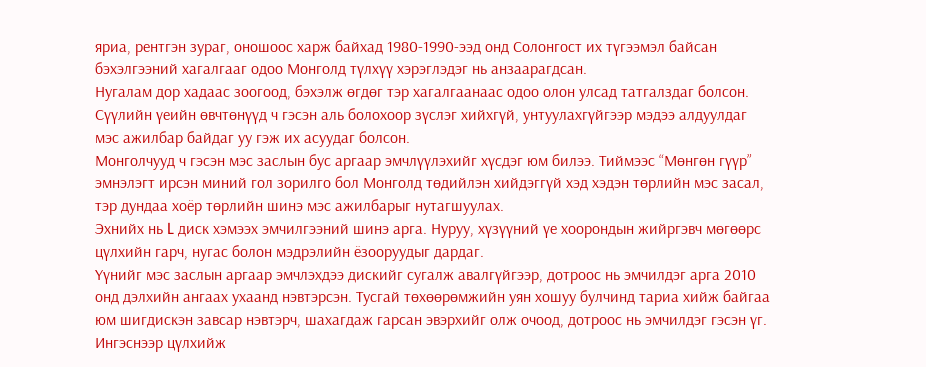яриа, рентгэн зураг, оношоос харж байхад 1980-1990-ээд онд Солонгост их түгээмэл байсан бэхэлгээний хагалгааг одоо Монголд түлхүү хэрэглэдэг нь анзаарагдсан.
Нугалам дор хадаас зоогоод, бэхэлж өгдөг тэр хагалгаанаас одоо олон улсад татгалздаг болсон. Сүүлийн үеийн өвчтөнүүд ч гэсэн аль болохоор зүслэг хийхгүй, унтуулахгүйгээр мэдээ алдуулдаг мэс ажилбар байдаг уу гэж их асуудаг болсон.
Монголчууд ч гэсэн мэс заслын бус аргаар эмчлүүлэхийг хүсдэг юм билээ. Тиймээс “Мөнгөн гүүр” эмнэлэгт ирсэн миний гол зорилго бол Монголд төдийлэн хийдэггүй хэд хэдэн төрлийн мэс засал, тэр дундаа хоёр төрлийн шинэ мэс ажилбарыг нутагшуулах.
Эхнийх нь L диск хэмээх эмчилгээний шинэ арга. Нуруу, хүзүүний үе хоорондын жийргэвч мөгөөрс цүлхийн гарч, нугас болон мэдрэлийн ёзооруудыг дардаг.
Үүнийг мэс заслын аргаар эмчлэхдээ дискийг сугалж авалгүйгээр, дотроос нь эмчилдэг арга 2010 онд дэлхийн ангаах ухаанд нэвтэрсэн. Тусгай төхөөрөмжийн уян хошуу булчинд тариа хийж байгаа юм шигдискэн завсар нэвтэрч, шахагдаж гарсан эвэрхийг олж очоод, дотроос нь эмчилдэг гэсэн үг.
Ингэснээр цүлхийж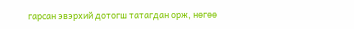гарсан эвэрхий дотогш татагдан орж, нөгөө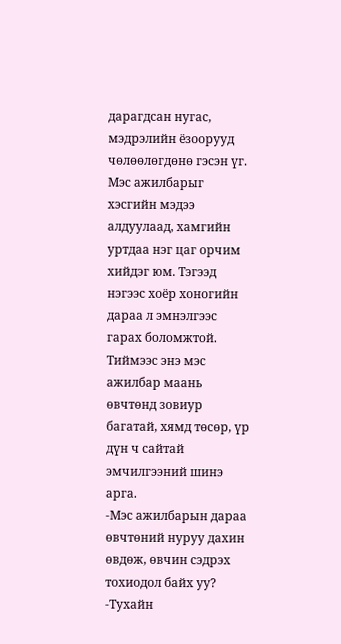дарагдсан нугас, мэдрэлийн ёзоорууд чөлөөлөгдөнө гэсэн үг. Мэс ажилбарыг хэсгийн мэдээ алдуулаад, хамгийн уртдаа нэг цаг орчим хийдэг юм. Тэгээд нэгээс хоёр хоногийн дараа л эмнэлгээс гарах боломжтой.
Тиймээс энэ мэс ажилбар маань өвчтөнд зовиур багатай, хямд төсөр, үр дүн ч сайтай эмчилгээний шинэ арга.
-Мэс ажилбарын дараа өвчтөний нуруу дахин өвдөж, өвчин сэдрэх тохиодол байх уу?
-Тухайн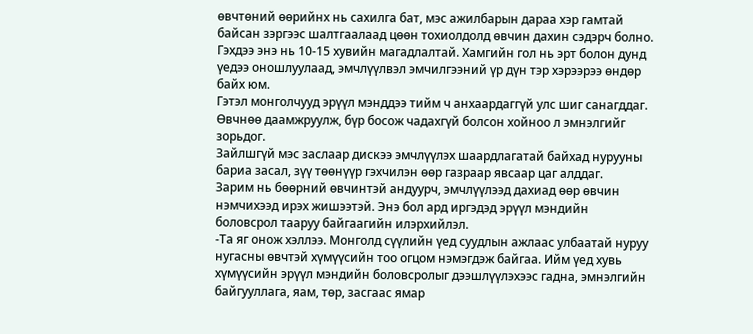өвчтөний өөрийнх нь сахилга бат, мэс ажилбарын дараа хэр гамтай байсан зэргээс шалтгаалаад цөөн тохиолдолд өвчин дахин сэдэрч болно. Гэхдээ энэ нь 10-15 хувийн магадлалтай. Хамгийн гол нь эрт болон дунд үедээ оношлуулаад, эмчлүүлвэл эмчилгээний үр дүн тэр хэрээрээ өндөр байх юм.
Гэтэл монголчууд эрүүл мэнддээ тийм ч анхаардаггүй улс шиг санагддаг. Өвчнөө даамжруулж, бүр босож чадахгүй болсон хойноо л эмнэлгийг зорьдог.
Зайлшгүй мэс заслаар дискээ эмчлүүлэх шаардлагатай байхад нурууны бариа засал, зүү төөнүүр гэхчилэн өөр газраар явсаар цаг алддаг.
Зарим нь бөөрний өвчинтэй андуурч, эмчлүүлээд дахиад өөр өвчин нэмчихээд ирэх жишээтэй. Энэ бол ард иргэдэд эрүүл мэндийн боловсрол тааруу байгаагийн илэрхийлэл.
-Та яг онож хэллээ. Монголд сүүлийн үед суудлын ажлаас улбаатай нуруу нугасны өвчтэй хүмүүсийн тоо огцом нэмэгдэж байгаа. Ийм үед хувь хүмүүсийн эрүүл мэндийн боловсролыг дээшлүүлэхээс гадна, эмнэлгийн байгууллага, яам, төр, засгаас ямар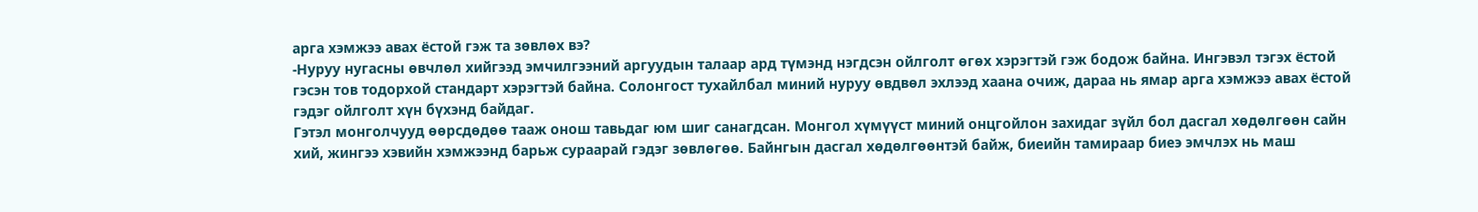арга хэмжээ авах ёстой гэж та зөвлөх вэ?
-Нуруу нугасны өвчлөл хийгээд эмчилгээний аргуудын талаар ард түмэнд нэгдсэн ойлголт өгөх хэрэгтэй гэж бодож байна. Ингэвэл тэгэх ёстой гэсэн тов тодорхой стандарт хэрэгтэй байна. Солонгост тухайлбал миний нуруу өвдвөл эхлээд хаана очиж, дараа нь ямар арга хэмжээ авах ёстой гэдэг ойлголт хүн бүхэнд байдаг.
Гэтэл монголчууд өөрсдөдөө тааж онош тавьдаг юм шиг санагдсан. Монгол хүмүүст миний онцгойлон захидаг зүйл бол дасгал хөдөлгөөн сайн хий, жингээ хэвийн хэмжээнд барьж сураарай гэдэг зөвлөгөө. Байнгын дасгал хөдөлгөөнтэй байж, биеийн тамираар биеэ эмчлэх нь маш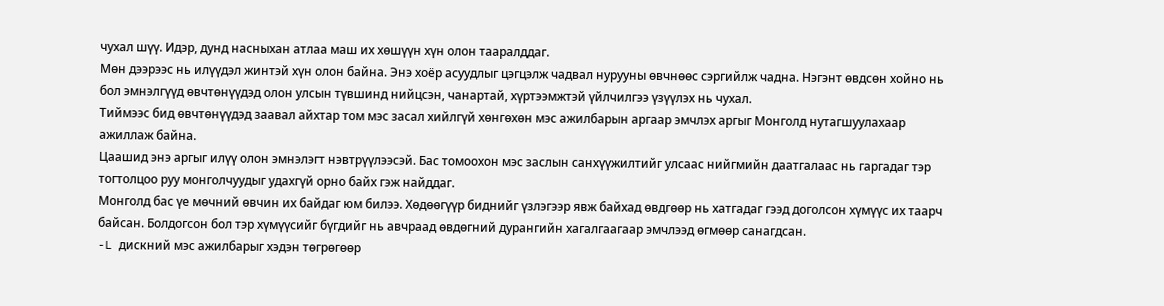чухал шүү. Идэр, дунд насныхан атлаа маш их хөшүүн хүн олон тааралддаг.
Мөн дээрээс нь илүүдэл жинтэй хүн олон байна. Энэ хоёр асуудлыг цэгцэлж чадвал нурууны өвчнөөс сэргийлж чадна. Нэгэнт өвдсөн хойно нь бол эмнэлгүүд өвчтөнүүдэд олон улсын түвшинд нийцсэн, чанартай, хүртээмжтэй үйлчилгээ үзүүлэх нь чухал.
Тиймээс бид өвчтөнүүдэд заавал айхтар том мэс засал хийлгүй хөнгөхөн мэс ажилбарын аргаар эмчлэх аргыг Монголд нутагшуулахаар ажиллаж байна.
Цаашид энэ аргыг илүү олон эмнэлэгт нэвтрүүлээсэй. Бас томоохон мэс заслын санхүүжилтийг улсаас нийгмийн даатгалаас нь гаргадаг тэр тогтолцоо руу монголчуудыг удахгүй орно байх гэж найддаг.
Монголд бас үе мөчний өвчин их байдаг юм билээ. Хөдөөгүүр биднийг үзлэгээр явж байхад өвдгөөр нь хатгадаг гээд доголсон хүмүүс их таарч байсан. Болдогсон бол тэр хүмүүсийг бүгдийг нь авчраад өвдөгний дурангийн хагалгаагаар эмчлээд өгмөөр санагдсан.
-L дискний мэс ажилбарыг хэдэн төгрөгөөр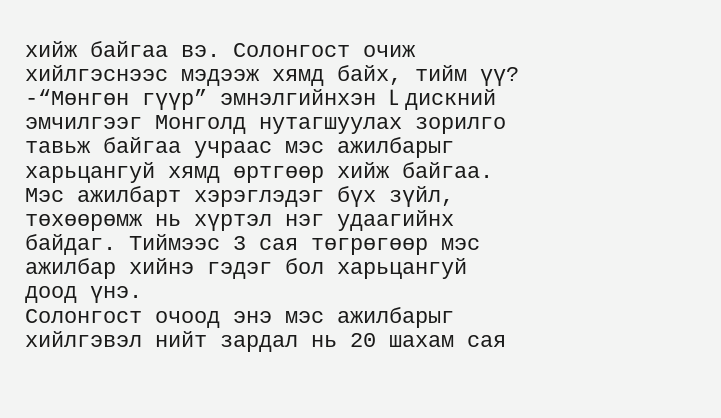хийж байгаа вэ. Солонгост очиж хийлгэснээс мэдээж хямд байх, тийм үү?
-“Мөнгөн гүүр” эмнэлгийнхэн L дискний эмчилгээг Монголд нутагшуулах зорилго тавьж байгаа учраас мэс ажилбарыг харьцангуй хямд өртгөөр хийж байгаа.
Мэс ажилбарт хэрэглэдэг бүх зүйл, төхөөрөмж нь хүртэл нэг удаагийнх байдаг. Тиймээс 3 сая төгрөгөөр мэс ажилбар хийнэ гэдэг бол харьцангуй доод үнэ.
Солонгост очоод энэ мэс ажилбарыг хийлгэвэл нийт зардал нь 20 шахам сая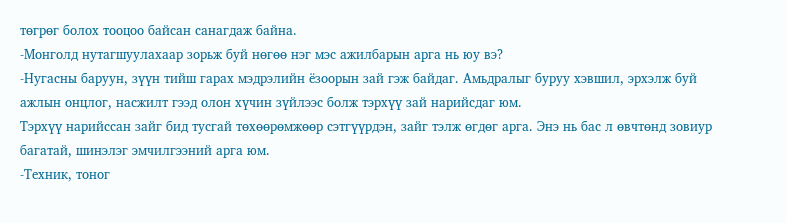төгрөг болох тооцоо байсан санагдаж байна.
-Монголд нутагшуулахаар зорьж буй нөгөө нэг мэс ажилбарын арга нь юу вэ?
-Нугасны баруун, зүүн тийш гарах мэдрэлийн ёзоорын зай гэж байдаг. Амьдралыг буруу хэвшил, эрхэлж буй ажлын онцлог, насжилт гээд олон хүчин зүйлээс болж тэрхүү зай нарийсдаг юм.
Тэрхүү нарийссан зайг бид тусгай төхөөрөмжөөр сэтгүүрдэн, зайг тэлж өгдөг арга. Энэ нь бас л өвчтөнд зовиур багатай, шинэлэг эмчилгээний арга юм.
-Техник, тоног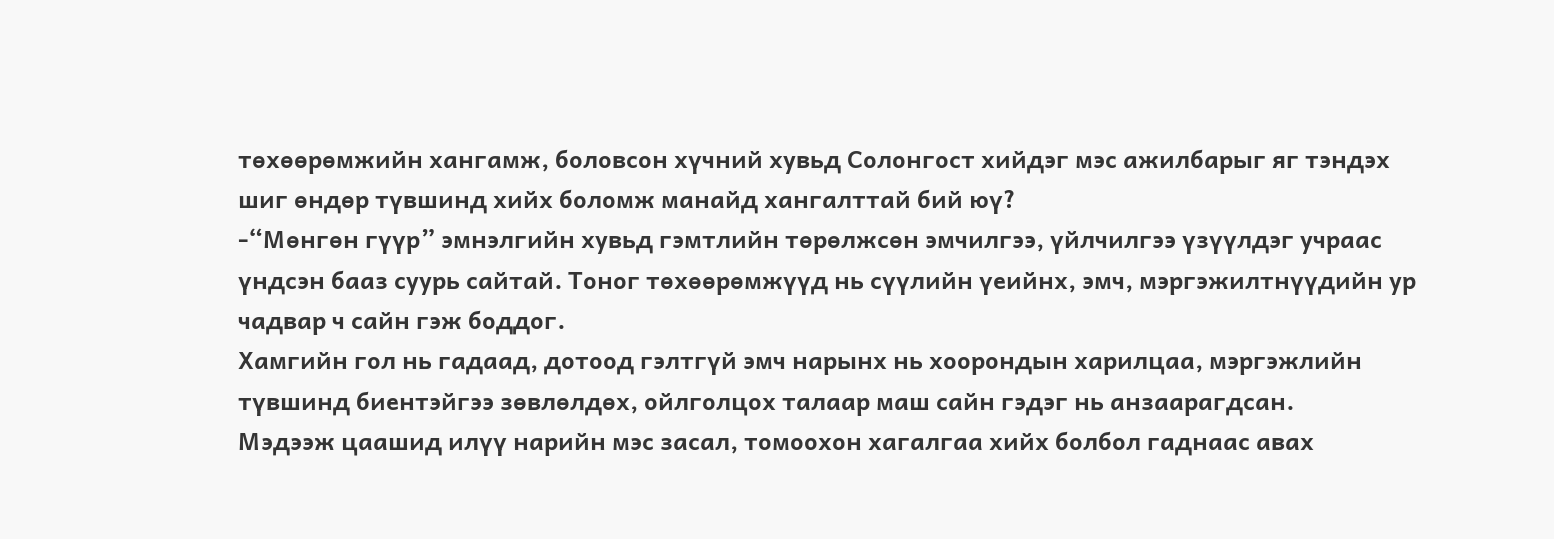төхөөрөмжийн хангамж, боловсон хүчний хувьд Солонгост хийдэг мэс ажилбарыг яг тэндэх шиг өндөр түвшинд хийх боломж манайд хангалттай бий юү?
-“Мөнгөн гүүр” эмнэлгийн хувьд гэмтлийн төрөлжсөн эмчилгээ, үйлчилгээ үзүүлдэг учраас үндсэн бааз суурь сайтай. Тоног төхөөрөмжүүд нь сүүлийн үеийнх, эмч, мэргэжилтнүүдийн ур чадвар ч сайн гэж боддог.
Хамгийн гол нь гадаад, дотоод гэлтгүй эмч нарынх нь хоорондын харилцаа, мэргэжлийн түвшинд биентэйгээ зөвлөлдөх, ойлголцох талаар маш сайн гэдэг нь анзаарагдсан.
Мэдээж цаашид илүү нарийн мэс засал, томоохон хагалгаа хийх болбол гаднаас авах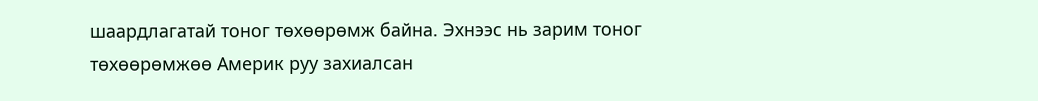шаардлагатай тоног төхөөрөмж байна. Эхнээс нь зарим тоног төхөөрөмжөө Америк руу захиалсан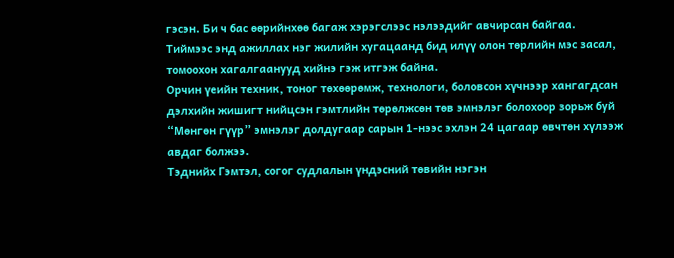гэсэн. Би ч бас өөрийнхөө багаж хэрэгслээс нэлээдийг авчирсан байгаа.
Тиймээс энд ажиллах нэг жилийн хугацаанд бид илүү олон төрлийн мэс засал, томоохон хагалгаанууд хийнэ гэж итгэж байна.
Орчин үеийн техник, тоног төхөөрөмж, технологи, боловсон хүчнээр хангагдсан дэлхийн жишигт нийцсэн гэмтлийн төрөлжсөн төв эмнэлэг болохоор зорьж буй “Мөнгөн гүүр” эмнэлэг долдугаар сарын 1-нээс эхлэн 24 цагаар өвчтөн хүлээж авдаг болжээ.
Тэднийх Гэмтэл, согог судлалын үндэсний төвийн нэгэн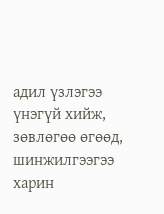адил үзлэгээ үнэгүй хийж, зөвлөгөө өгөөд, шинжилгээгээ харин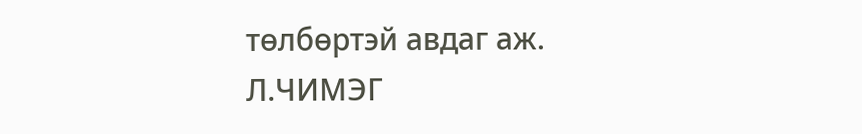төлбөртэй авдаг аж.
Л.ЧИМЭГ